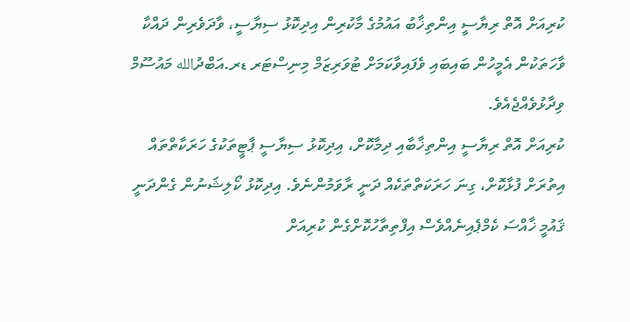ކުރިއަށް އޮތް ރިޔާސީ އިންތިޚާބު އައުމުގެ މާކުރިން އިދިކޮޅު ސިޔާސީ، ވާދަވެރިން ދައްކާ ވާހަތަކުން އެމީހުން ބައިބައި ވެފައިވާކަމަށް ޓުވަރިޒަމް މިނިސްޓަރ ޑރ.އަބްދުالله މައުސޫމް ވިދާޅުވެއްޖެއެވެ.
ކުރިއަށް އޮތް ރިޔާސީ އިންތިޚާބާއި ދިމާކޮށް، އިދިކޮޅު ސިޔާސީ ޕާޓީތަކުގެ ހަރަކާތްތައް އިތުރަށް ފުޅާކޮށް، ގިނަ ހަރަކަތްތަކެއް ދަނީ ރާވަމުންނެވެ. އިދިކޮޅު ކޯލިޝަނުން ގެންދަނީ ޤައުމީ ޚާއްސަ ކެމްޕެއިނެއްވެސް އިފްތިތާހުކޮށްގެން ކުރިއަށް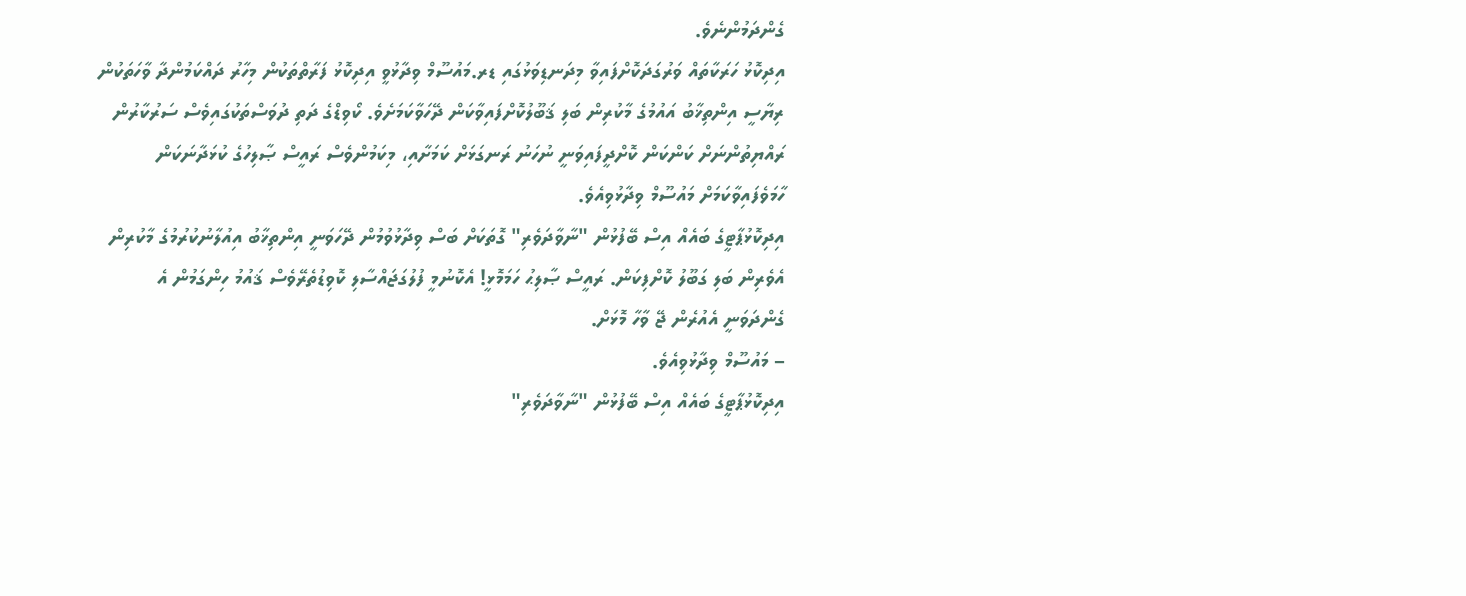ގެންދަމުންނެވެ.
އިދިކޮޅު ހަރަކާތައް ވަރުގަދަކޮށްފައިވާ މިދަނޑިވަޅުގައި ޑރ.މައުސޫމް ވިދާޅުވީ އިދިކޮޅު ފަރާތްތަކުން މިހާރު ދައްކަމުންދާ ވާހަތަކުން ރިޔާސީ އިންތިޚާބު އައުމުގެ މާކުރިން ބަލި ޤަބޫލުކޮށްފައިވާކަން ދޭހަވާކަމަށެވެ. ކޯވިޑްގެ ދަތި ދުވަސްތަކުގައިވެސް ސަރުކާރުން ރައްޔިތުންނަށް ކަންކަން ކޮށްދީފައިވަނީ ނުހަނު ރަނގަޅަށް ކަމަށާއި، މިކަމުންވެސް ރައީސް ޞާލިހުގެ ކުޅަދާނަކަން ހާމަވެފައިވާކަމަށް މައުސޫމް ވިދާޅުވިއެވެ.
އިދިކޮޅުޕާޓީގެ ބައެއް އިސް ބޭފުޅުން "ނާވާދަވެރި" ގޮތަކަށް ބަސް ވިދާޅުވުމުން ދޭހަވަނީ އިންތިޚާބު އިއުލާނުކުރުމުގެ މާކުރިން އެވެރިން ބަލި ގަބޫލު ކޮށްފިކަން. ރައީސް ޞާލިޙު ހަމަމޮޅީ! އެކޮނުމީ ފުލުގަޖައްސާލި ކޮވިޑުތެރޭވެސް ޤައުމު ހިންގަމުން އެ ގެންދަވަނީ އެއުރެން ޖޭ ވާހާ މޮޅަށް.
– މައުސޫމް ވިދާޅުވިއެވެ.
އިދިކޮޅުޕާޓީގެ ބައެއް އިސް ބޭފުޅުން "ނާވާދަވެރި"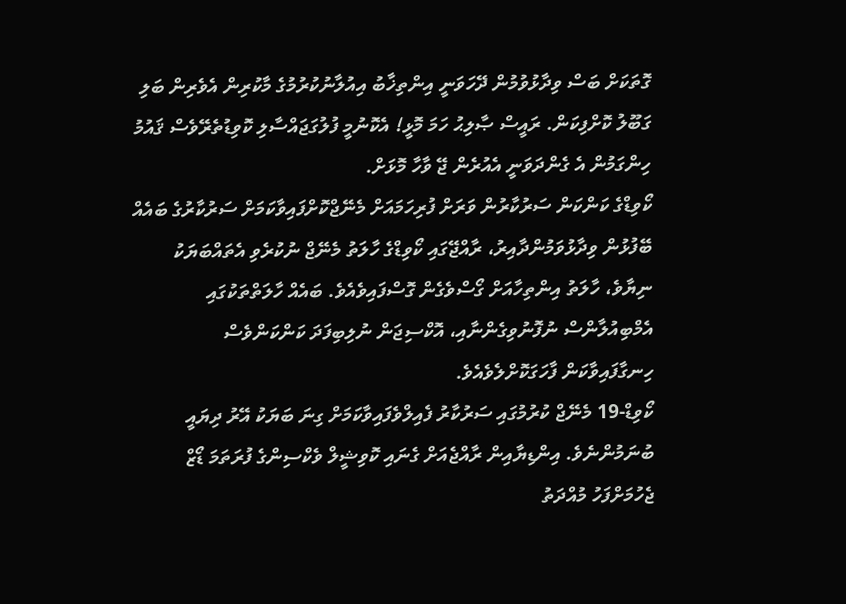ގޮތަކަށް ބަސް ވިދާޅުވުމުން ދޭހަވަނީ އިންތިޚާބު އިއުލާނުކުރުމުގެ މާކުރިން އެވެރިން ބަލި ގަބޫލު ކޮށްފިކަން. ރައީސް ޞާލިޙު ހަމަ މޮޅީ! އެކޮނުމީ ފުލުގަޖައްސާލި ކޮވިޑުތެރޭވެސް ޤައުމު ހިންގަމުން އެ ގެންދަވަނީ އެއުރެން ޖޭ ވާހާ މޮޅަށް.
ކޯވިޑްގެ ކަންކަން ސަރުކާރުން ވަރަށް ފުރިހަމައަށް މެނޭޖްކޮށްފައިވާކަމަށް ސަރުކާރުގެ ބައެއް ބޭފުޅުން ވިދާޅުވަމުންދާއިރު، ރާއްޖޭގައި ކޯވިޑްގެ ހާލަތު މެނޭޖް ނުކުރެވި އެތައްބަޔަކު ނިޔާވެ، ހާލަތު އިންތިހާއަށް ގޯސްވެގެން ގޮސްފައިވެއެވެ. ބައެއް ހާލަތްތަކުގައި އެމްބިއުލާންސް ނުފޮނުވިގެންނާއި، އޮކްސިޖަން ނުލިބިފަދަ ކަންކަންވެސް ހިނގާފައިވާކަން ފާހަގަކޮށްލެވެއެވެ.
ކޯވިޑް-19 މެނޭޖް ކުރުމުގައި ސަރުކާރު ފެއިލްވެފައިވާކަމަށް ގިނަ ބަޔަކު އޭރު ދިޔައީ ބުނަމުންނެވެ. އިންޑިޔާއިން ރާއްޖެއަށް ގެނައި ކޮވިޝީލް ވެކްސިންގެ ފުރަތަމަ ޑޯޒް ޖެހުމަށްފަހު މުއްދަތު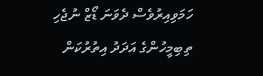ހަމަވިއިރުވެސް ދެވަނަ ޑޯޒް ނުޖެހި ތިބިމީހުންގެ އަދަދު އިތުރުކަން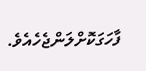ފާހަގަކޮށްލަންޖެހެއެވެ.